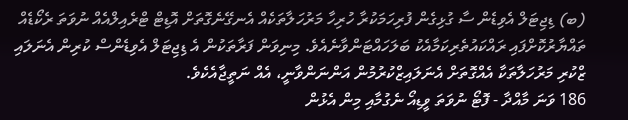(ބ) ޑިޖިޓަލް އެވިޑެން ސާ ގުޅިގެން ފުރިހަމަކުރާ ހުރިހާ މަރުހަލާތަކެއް އެނގޭނެގޮތަށް އޮޑިޓް ޓްރެއިލްއެއް ނުވަތަ ރެކޯޑެއް ތައްޔާރުކޮށްފައި ރައްކައުތެރިކަމާއެކު ބަލަހައްޓަންވާނެއެވެ. މިނިވަން ފަރާތަކުން އެ ޑިޖިޓަލް އެވިޑެންސް ކުރިން އެނަލައި ޒްކުރި މަރުހަލާތަކާ އެއްގޮތަށް އެނަލައިޒްކުރުމުން އަންނަންވާނީ، އެއް ނަތީޖާއެކެވެ.
186 ވަނަ މާއްދާ - ފޮޓޯ ނުވަތަ ވީޑިއޯ ނެގުމާއި މިން އެޅުން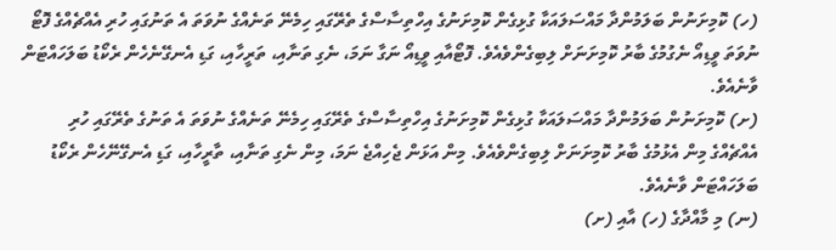(ހ) ކޮމިށަނުން ބަލަމުންދާ މައްސަލައަކާ ގުޅިގެން ކޮމިށަނުގެ އިހްތިސާސްގެ ތެރޭގައި ހިމެނޭ ތަނެއްގެ ނުވަތަ އެ ތަނުގައި ހުރި އެއްޗެއްގެ ފޮޓޯ ނުވަތަ ވީޑިއޯ ނެގުމުގެ ބާރު ކޮމިށަނަށް ލިބިގެންވެއެވެ. ފޮޓޯއާއި ވީޑިއޯ ނަގާ ނަމަ، ނެގި ތަނާއި، ތަރީހާއި، ގަޑި އެނގޭނެހެން ރެކޯޑު ބަލަހައްޓަން ވާނެއެވެ.
(ށ) ކޮމިށަނުން ބަލަމުންދާ މައްސަލައަކާ ގުޅިގެން ކޮމިށަނުގެ އިހްތިސާސްގެ ތެރޭގައި ހިމެނޭ ތަނެއްގެ ނުވަތަ އެ ތަނުގެ ތެރޭގައި ހުރި އެއްޗެއްގެ މިން އެޅުމުގެ ބާރު ކޮމިށަނަށް ލިބިގެންވެއެވެ. މިން އަޅަން ޖެހިއްޖެ ނަމަ، މިން ނެގި ތަނާއި، ތާރީހާއި، ގަޑި އެނގޭނޭހެން ރެކޯޑު ބަލަހައްޓަން ވާނެއެވެ.
(ނ) މި މާއްދާގެ (ހ) އާއި (ށ)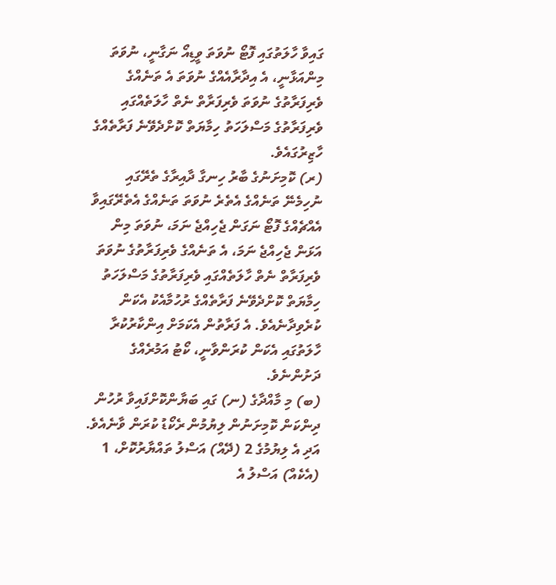ގައިވާ ހާލަތުގައި ފޮޓޯ ނުވަތަ ވީޑިއޯ ނަގާނީ، ނުވަތަ މިންއަޅާނީ، އެ އިދާރާއެއްގެ ނުވަތަ އެ ތަނެއްގެ ވެރިފަރާތުގެ ނުވަތަ ވެރިފަރާތް ނެތް ހާލަތެއްގައި ވެރިފަރާތުގެ މަސްލަހަތު ހިމާޔަތް ކޮށްދެވޭނެ ފަރާތެއްގެ ހާޒިރުގައެވެ.
(ރ) ކޮމިށަނުގެ ބާރު ހިނގާ ދާއިރާގެ ތެރޭގައި ނުހިމެނޭ ތަނެއްގެ އެތެރެ ނުވަތަ ތަނެއްގެ އެތެރޭގައިވާ އެއްޗެއްގެ ފޮޓޯ ނަގަން ޖެހިއްޖެ ނަމަ، ނުވަތަ މިން އަޅަން ޖެހިއްޖެ ނަމަ، އެ ތަނެއްގެ ވެރިފަރާތުގެ ނުވަތަ ވެރިފަރާތް ނެތް ހާލަތެއްގައި ވެރިފަރާތުގެ މަސްލަހަތު ހިމާޔަތް ކޮށްދެވޭނެ ފަރާތެއްގެ ރުހުމާއެކު އެކަން ކުރެވިދާނެއެވެ. އެ ފަރާތުން އެކަމަށް އިންކާރުކުރާ ހާލަތުގައި އެކަން ކުރަންވާނީ، ކޯޓު އަމުރެއްގެ ދަށުންނެވެ.
(ބ) މި މާއްދާގެ (ނ) ގައި ބަޔާންކޮށްފައިވާ ރުހުން ދިންކަން ކޮމިށަނުން ލިޔުމުން ރެކޯޑު ކުރަން ވާނެއެވެ. އަދި އެ ލިޔުމުގެ 2 (ދޭއް) އަސްލު ތައްޔާރުކޮށް، 1 (އެކެއް) އަސްލު އެ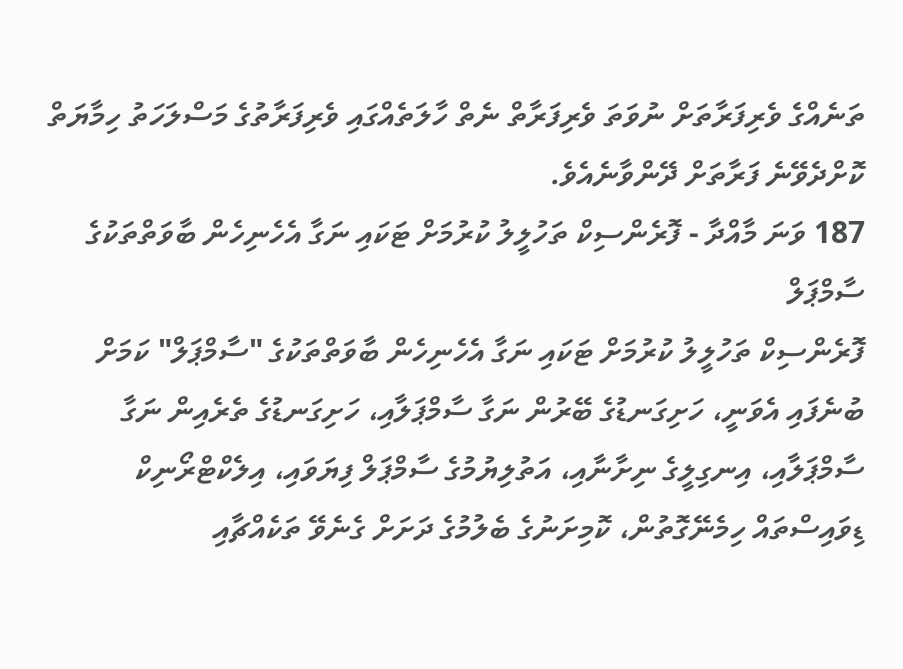ތަނެއްގެ ވެރިފަރާތަށް ނުވަތަ ވެރިފަރާތް ނެތް ހާލަތެއްގައި ވެރިފަރާތުގެ މަސްލަހަތު ހިމާޔަތް ކޮށްދެވޭނެ ފަރާތަށް ދޭންވާނެއެވެ.
187 ވަނަ މާއްދާ - ފޮރެންސިކް ތަހުލީލު ކުރުމަށް ޓަކައި ނަގާ އެހެނިހެން ބާވަތްތަކުގެ ސާމްޕަލް
ފޮރެންސިކް ތަހުލީލު ކުރުމަށް ޓަކައި ނަގާ އެހެނިހެން ބާވަތްތަކުގެ "ސާމްޕަލް" ކަމަށް ބުނެފައި އެވަނީ، ހަށިގަނޑުގެ ބޭރުން ނަގާ ސާމްޕަލާއި، ހަށިގަނޑުގެ ތެރެއިން ނަގާ ސާމްޕަލާއި، އިނގިލީގެ ނިށާނާއި، އަތުލިޔުމުގެ ސާމްޕަލް ފިޔަވައި، އިލެކްޓްރޯނިކް ޑިވައިސްތައް ހިމެނޭގޮތުން، ކޮމިށަނުގެ ބެލުމުގެ ދަށަށް ގެނެވޭ ތަކެއްޗާއި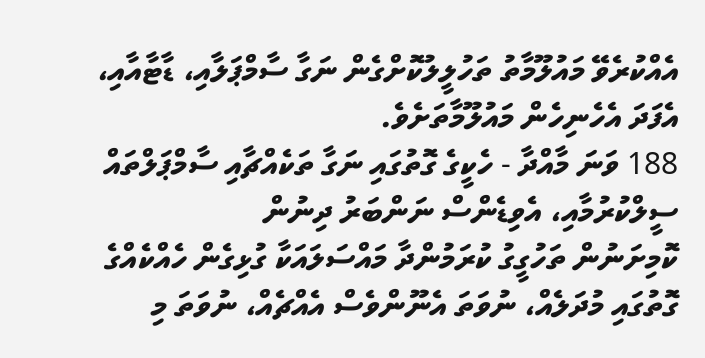އެއްކުރެވޭ މައުލޫމާތު ތަހުލީލުކޮށްގެން ނަގާ ސާމްޕަލާއި، ޑާޓާއާއި، އެފަދަ އެހެނިހެން މައުލޫމާތަށެވެ.
188 ވަނަ މާއްދާ - ހެކީގެ ގޮތުގައި ނަގާ ތަކެއްޗާއި ސާމްޕަލްތައް ސީލްކުރުމާއި، އެވިޑެންސް ނަންބަރު ދިނުން
ކޮމިށަނުން ތަހުގީގު ކުރަމުންދާ މައްސަލައަކާ ގުޅިގެން ހެއްކެއްގެ ގޮތުގައި މުދަލެއް، ނުވަތަ އެނޫންވެސް އެއްޗެއް، ނުވަތަ މި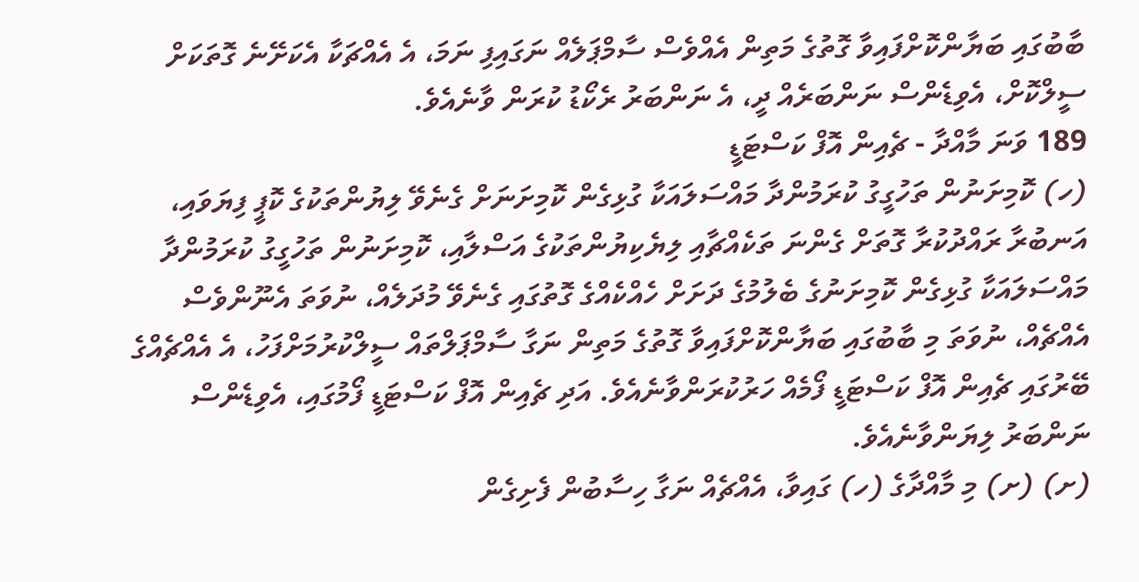ބާބުގައި ބަޔާންކޮށްފައިވާ ގޮތުގެ މަތިން އެއްވެސް ސާމްޕަލެއް ނަގައިފި ނަމަ، އެ އެއްޗަކާ އެކަށޭނެ ގޮތަކަށް ސީލްކޮށް، އެވިޑެންސް ނަންބަރެއް ދީ، އެ ނަންބަރު ރެކޯޑު ކުރަން ވާނެއެވެ.
189 ވަނަ މާއްދާ - ޗެއިން އޮފް ކަސްޓަޑީ
(ހ) ކޮމިށަނުން ތަހުގީގު ކުރަމުންދާ މައްސަލައަކާ ގުޅިގެން ކޮމިށަނަށް ގެނެވޭ ލިޔުންތަކުގެ ކޮޕީ ފިޔަވައި، އަނބުރާ ރައްދުކުރާ ގޮތަށް ގެންނަ ތަކެއްޗާއި ލިޔެކިޔުންތަކުގެ އަސްލާއި، ކޮމިށަނުން ތަހުގީގު ކުރަމުންދާ މައްސަލައަކާ ގުޅިގެން ކޮމިށަނުގެ ބެލުމުގެ ދަށަށް ހެއްކެއްގެ ގޮތުގައި ގެނެވޭ މުދަލެއް، ނުވަތަ އެނޫންވެސް އެއްޗެއް، ނުވަތަ މި ބާބުގައި ބަޔާންކޮށްފައިވާ ގޮތުގެ މަތިން ނަގާ ސާމްޕަލްތައް ސީލްކުރުމަށްފަހު، އެ އެއްޗެއްގެ ބޭރުގައި ޗެއިން އޮފް ކަސްޓަޑީ ފޯމެއް ހަރުކުރަންވާނެއެވެ. އަދި ޗެއިން އޮފް ކަސްޓަޑީ ފޯމުގައި، އެވިޑެންސް ނަންބަރު ލިޔަންވާނެއެވެ.
(ށ) (ށ) މި މާއްދާގެ (ހ) ގައިވާ، އެއްޗެއް ނަގާ ހިސާބުން ފެށިގެން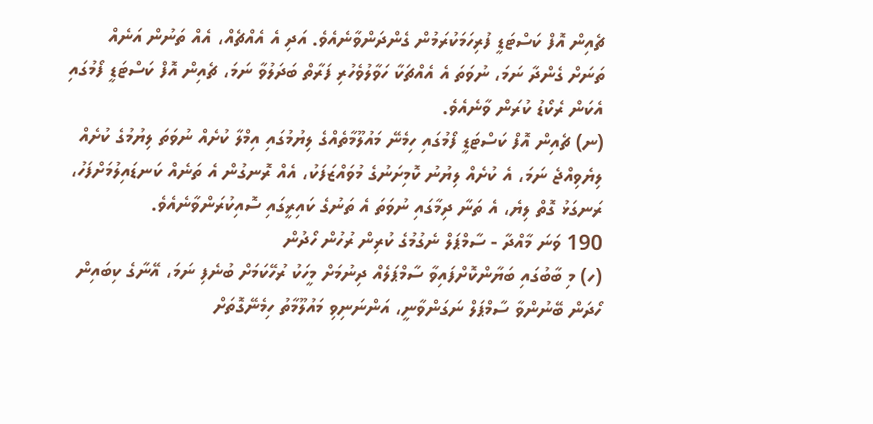ޗެއިން އޮފް ކަސްޓަޑީ ފުރިހަމަކުރަމުން ގެންދަންވާނެއެވެ. އަދި އެ އެއްޗެއް، އެއް ތަނުން އަނެއް ތަނަށް ގެންދާ ނަމަ، ނުވަތަ އެ އެއްޗަކާ ހަވާލުވެހުރި ފަރާތް ބަދަލުވާ ނަމަ، ޗެއިން އޮފް ކަސްޓަޑީ ފޯމުގައި އެކަން ރެކޯޑު ކުރަން ވާނެއެވެ.
(ނ) ޗެއިން އޮފް ކަސްޓަޑީ ފޯމުގައި ހިމެނޭ މައުލޫމާތެއްގެ ލިޔުމުގައި އިމްލާ ކުށެއް ނުވަތަ ލިޔުމުގެ ކުށެއް ލިޔެވިއްޖެ ނަމަ، އެ ކުށެއް ލިޔުނު ކޮމިށަނުގެ މުވައްޒަފަކު، އެއް ރޮނގުން އެ ތަނެއް ކަނޑައިލުމަށްފަހު، ރަނގަޅު ގޮތް ލިޔެ، އެ ތަނާ ދިމާގައި ނުވަތަ އެ ތަނުގެ ކައިރީގައި ސޮއިކުރަންވާނެއެވެ.
190 ވަނަ މާއްދާ - ސާމްޕަލް ނެގުމުގެ ކުރިން ރުހުން ހޯދުން
(ހ) މި ބާބުގައި ބަޔާންކޮށްފައިވާ ސާމްޕަލެއް ދިނުމަށް މީހަކު ރުހޭކަމަށް ބުނެފި ނަމަ، އޭނާގެ ކިބައިން ހޯދަން ބޭނުންވާ ސާމްޕަލް ނަގަންވާނީ، އަންނަނިވި މައުލޫމާތު ހިމެނޭގޮތަށް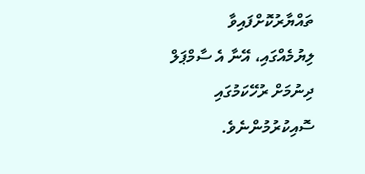ތައްޔާރުކޮށްފައިވާ ލިޔުމެއްގައި، އޭނާ އެ ސާމްޕަލް ދިނުމަށް ރުހޭކަމުގައި ސޮއިކުރުމުންނެވެ.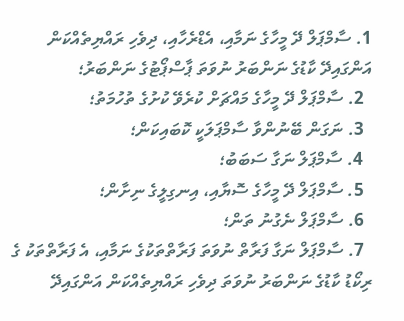1. ސާމްޕަލް ދޭ މީހާގެ ނަމާއި، އެޑްރެހާއި، ދިވެހި ރައްޔިތެއްކަން އަންގައިދޭ ކާޑުގެ ނަންބަރު ނުވަތަ ޕާސްޕޯޓުގެ ނަންބަރު؛
  2. ސާމްޕަލް ދޭ މީހާގެ މައްޗަށް ކުރެވޭ ކުށުގެ ތުހުމަތު؛
  3. ނަގަން ބޭނުންވާ ސާމްޕަލަކީ ކޮބައިކަން؛
  4. ސާމްޕަލް ނަގާ ސަބަބު؛
  5. ސާމްޕަލް ދޭ މީހާގެ ސޮޔާއި، އިނގިލީގެ ނިށާން؛
  6. ސާމްޕަލް ނެގުނު ތަން؛
  7. ސާމްޕަލް ނަގާ ފަރާތް ނުވަތަ ފަރާތްތަކުގެ ނަމާއި، އެ ފަރާތްތަކު ގެ ރިކޯޑު ކާޑުގެ ނަންބަރު ނުވަތަ ދިވެހި ރައްޔިތެއްކަން އަންގައިދޭ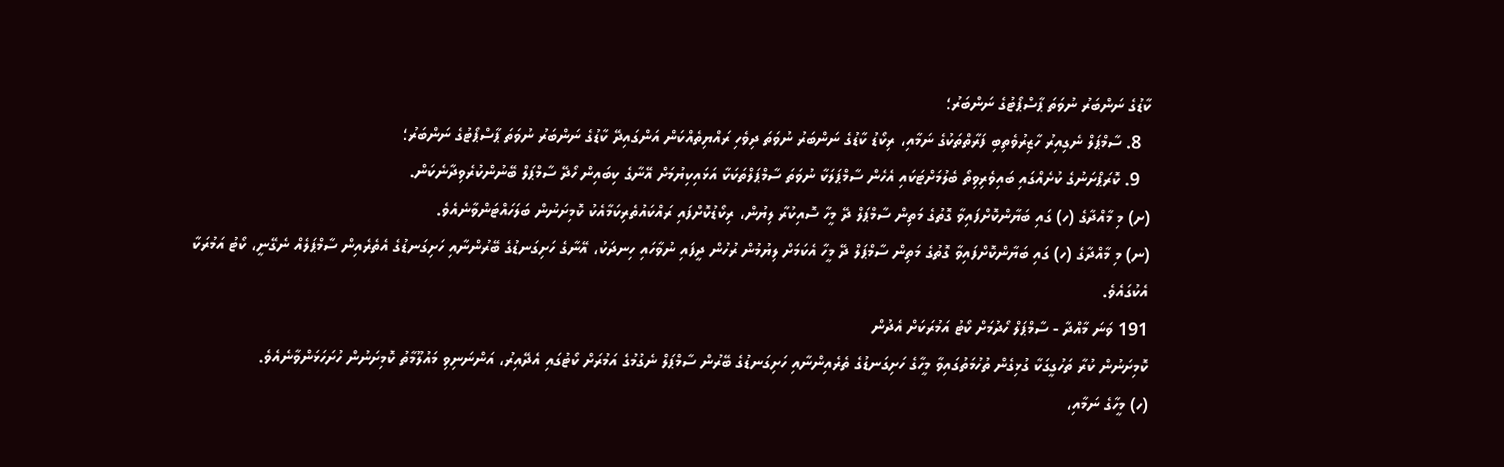ކާޑުގެ ނަންބަރު ނުވަތަ ޕާސްޕޯޓުގެ ނަންބަރު؛
  8. ސާމްޕަލް ނެގިއިރު ހާޒިރުވެތިބި ފަރާތްތަކުގެ ނަމާއި، ރިކޯޑު ކާޑުގެ ނަންބަރު ނުވަތަ ދިވެހި ރައްޔިތެއްކަން އަންގައިދޭ ކާޑުގެ ނަންބަރު ނުވަތަ ޕާސްޕޯޓުގެ ނަންބަރު؛
  9. ކޮރަޕްށަނުގެ ކުށެއްގައި ބައިވެރިވިތޯ ބެލުމަށްޓަކައި އެހެން ސާމްޕަލަކާ ނުވަތަ ސާމްޕަލްތަކަކާ އަޅައިކިޔުމަށް އޭނާގެ ކިބައިން ހޯދޭ ސާމްޕަލް ބޭނުންކުރެވިދާނެކަން.
(ށ) މި މާއްދާގެ (ހ) ގައި ބަޔާންކޮށްފައިވާ ގޮތުގެ މަތިން ސާމްޕަލް ދޭ މީހާ ސޮއިކުރާ ލިޔުން، ރިކޯޑުކޮށްފައި ރައްކައުތެރިކަމާއެކު ކޮމިށަނުން ބަލަހައްޓަންވާނެއެވެ.
(ނ) މި މާއްދާގެ (ހ) ގައި ބަޔާންކޮށްފައިވާ ގޮތުގެ މަތިން ސާމްޕަލް ދޭ މީހާ އެކަމަށް ލިޔުމުން ރުހުން ދީފައި ނުވާހައި ހިނދަކު، އޭނާގެ ހަށިގަނޑުގެ ބޭރުންނާއި ހަށިގަނޑުގެ އެތެރެއިން ސާމްޕަލެއް ނެގޭނީ، ކޯޓު އަމުރަކާ އެކުގައެވެ.
191 ވަނަ މާއްދާ - ސާމްޕަލް ހޯދުމަށް ކޯޓު އަމުރަކަށް އެދުން
ކޮމިށަނުން ކުރާ ތަހުގީގަކާ ގުޅިގެން ތުހުމަތުގައިވާ މީހާގެ ހަށިގަނޑުގެ ތެރެއިންނާއި ހަށިގަނޑުގެ ބޭރުން ސާމްޕަލް ނެގުމުގެ އަމުރަށް ކޯޓުގައި އެދޭއިރު، އަންނަނިވި މައުލޫމާތު ކޮމިށަނުން ހުށަހަޅަންވާނެއެވެ.
(ހ) މީހާގެ ނަމާއި،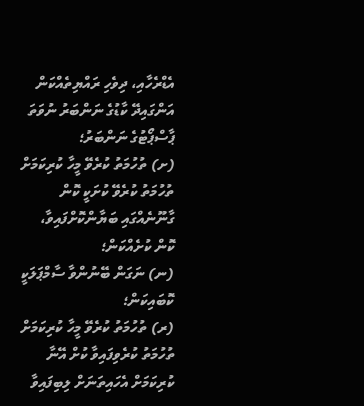އެޑްރެހާއި، ދިވެހި ރައްޔިތެއްކަން އަންގައިދޭ ކާޑުގެ ނަންބަރު ނުވަތަ ޕާސްޕޯޓުގެ ނަންބަރު؛
(ށ) ތުހުމަތު ކުރެވޭ މީހާ ކުރިކަމަށް ތުހުމަތު ކުރެވޭ ކުށަކީ ކޮން ގާނޫނެއްގައި ބަޔާންކޮށްފައިވާ، ކޮން ކުށެއްކަން؛
(ނ) ނަގަން ބޭނުންވާ ސާމްޕަލަކީ ކޮބައިކަން؛
(ރ) ތުހުމަތު ކުރެވޭ މީހާ ކުރިކަމަށް ތުހުމަތު ކުރެވިފައިވާ ކުށް އޭނާ ކުރިކަމަށް އެހައިތަނަށް ލިބިފައިވާ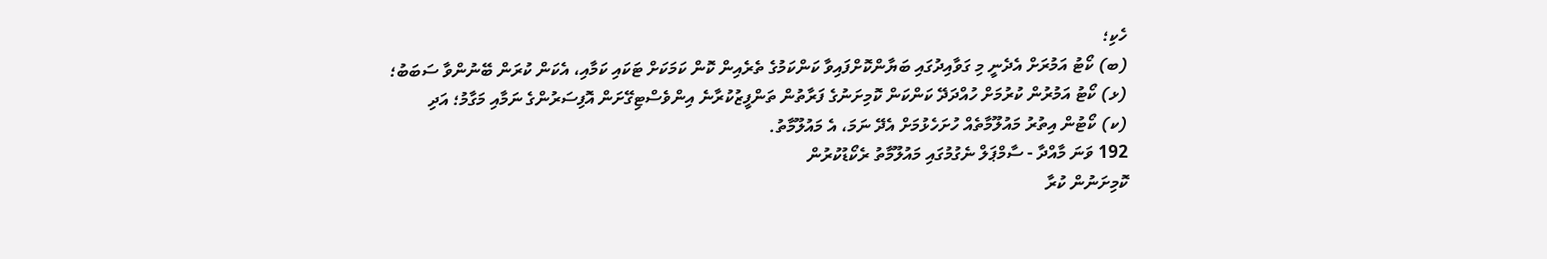ހެކި؛
(ބ) ކޯޓު އަމުރަށް އެދެނީ މި ގަވާއިދުގައި ބަޔާންކޮށްފައިވާ ކަންކަމުގެ ތެރެއިން ކޮން ކަމަކަށް ޓަކައި ކަމާއި، އެކަން ކުރަން ބޭނުންވާ ސަބަބު؛
(ޅ) ކޯޓު އަމުރުން ކުރުމަށް ހުއްދަދޭ ކަންކަން ކޮމިށަނުގެ ފަރާތުން ތަންފީޒުކުރާނެ އިންވެސްޓިގޭށަން އޮފިސަރުންގެ ނަމާއި މަގާމު؛ އަދި
(ކ) ކޯޓުން އިތުރު މައުލޫމާތެއް ހުށަހެޅުމަށް އެދޭ ނަމަ، އެ މައުލޫމާތު.
192 ވަނަ މާއްދާ - ސާމްޕަލް ނެގުމުގައި މައުލޫމާތު ރެކޯޑުކުރުން
ކޮމިށަނުން ކުރާ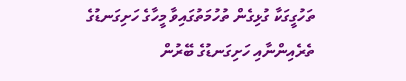ތަހުގީގަކާ ގުޅިގެން ތުހުމަތުގައިވާ މީހާގެ ހަށިގަނޑުގެ ތެރެއިންނާއި ހަށިގަނޑުގެ ބޭރުން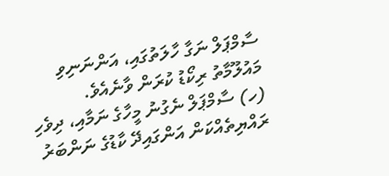ސާމްޕަލް ނަގާ ހާލަތުގައި، އަންނަނިވި މައުލޫމާތު ރިކޯޑު ކުރަން ވާނެއެވެ.
(ހ) ސާމްޕަލް ނެގުނު މީހާގެ ނަމާއި، ދިވެހި ރައްޔިތެއްކަން އަންގައިދޭ ކާޑުގެ ނަންބަރު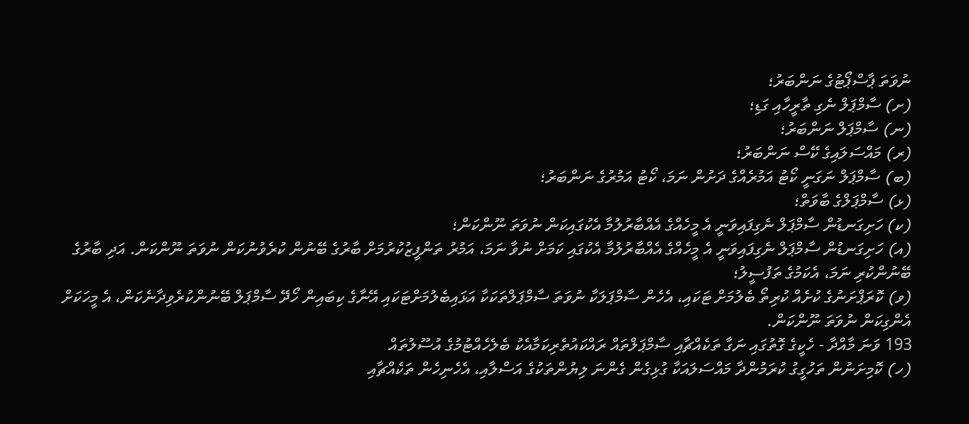ނުވަތަ ޕާސްޕޯޓުގެ ނަންބަރު؛
(ށ) ސާމްޕަލް ނެގި ތާރީހާއި ގަޑި؛
(ނ) ސާމްޕަލް ނަންބަރު؛
(ރ) މައްސަލައިގެ ކޭސް ނަންބަރު؛
(ބ) ސާމްޕަލް ނަގަނީ ކޯޓު އަމުރެއްގެ ދަށުން ނަމަ، ކޯޓު އަމުރުގެ ނަންބަރު؛
(ޅ) ސާމްޕަލްގެ ބާވަތް؛
(ކ) ހަށިގަނޑުން ސާމްޕަލް ނެގިފައިވަނީ އެ މީހެއްގެ އެއްބާރުލުމާ އެކުގައިކަން ނުވަތަ ނޫންކަން؛
(އ) ހަށިގަނޑުން ސާމްޕަލް ނެގިފައިވަނީ އެ މީހެއްގެ އެއްބާރުލުމާ އެކުގައި ކަމަށް ނުވާ ނަމަ، އަމުރު ތަންފީޒުކުރުމަށް ބާރުގެ ބޭނުން ކުރެވުނުކަން ނުވަތަ ނޫންކަން. އަދި ބާރުގެ ބޭނުންކުރި ނަމަ، އެކަމުގެ ތަފުސީލު؛
(ވ) ކޮރަޕްށަނުގެ ކުށެއް ކުރިތޯ ބެލުމަށް ޓަކައި، އެހެން ސާމްޕަލަކާ ނުވަތަ ސާމްޕަލްތަކަކާ އަޅައިބެލުމަށްޓަކައި އޭނާގެ ކިބައިން ހޯދޭ ސާމްޕަލް ބޭނުންކުރެވިދާނެކަން، އެ މީހަކަށް އެންގިކަން ނުވަތަ ނޫންކަން.
193 ވަނަ މާއްދާ - ހެކީގެ ގޮތުގައި ނަގާ ތަކެއްޗާއި ސާމްޕަލްތައް ރައްކައުތެރިކަމާއެކު ބެލެހެއްޓުމުގެ އުސޫލުތައް
(ހ) ކޮމިށަނުން ތަހުގީގު ކުރަމުންދާ މައްސަލައަކާ ގުޅިގެން ގެންނަ ލިޔުންތަކުގެ އަސްލާއި، އެހެނިހެން ތަކެއްޗާއި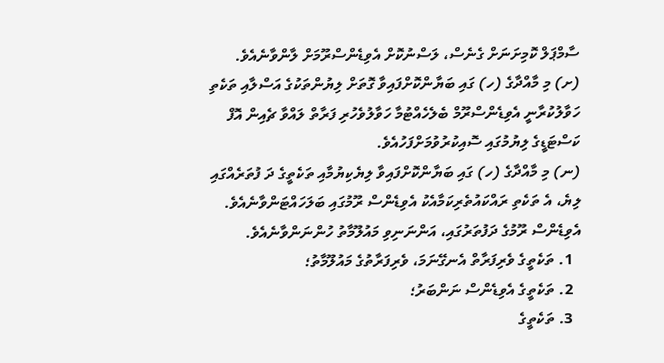ސާމްޕަލް ކޮމިށަނަށް ގެނެސް، ލަސްނުކޮށް އެވިޑެންސްރޫމަށް ލާންވާނެއެވެ.
(ށ) މި މާއްދާގެ (ހ) ގައި ބަޔާންކޮށްފައިވާ ގޮތަށް ލިޔުންތަކުގެ އަސްލާއި ތަކެތި ހަވާލުކުރާނީ އެވިޑެންސްރޫމް ބެލެހެއްޓުމާ ހަވާލުވެހުރި ފަރާތް ލައްވާ ޗެއިން އޮފް ކަސްޓަޑީގެ ލިޔުމުގައި ސޮއިކުރުވުމަށްފަހުއެވެ.
(ނ) މި މާއްދާގެ (ހ) ގައި ބަޔާންކޮށްފައިވާ ލިޔެކިޔުމާއި ތަކެތީގެ ދަ ފުތަރެއްގައި ލިޔެ، އެ ތަކެތި ރައްކައުތެރިކަމާއެކު އެވިޑެންސް ރޫމުގައި ބަލަހައްޓަންވާނެއެވެ. އެވިޑެންސް ރޫމުގެ ދަފުތަރުގައި، އަންނަނިވި މައުލޫމާތު ހުންނަންވާނެއެވެ.
  1. ތަކެތީގެ ވެރިފަރާތް އެނގޭނަމަ، ވެރިފަރާތުގެ މައުލޫމާތު؛
  2. ތަކެތީގެ އެވިޑެންސް ނަންބަރު؛
  3. ތަކެތީގެ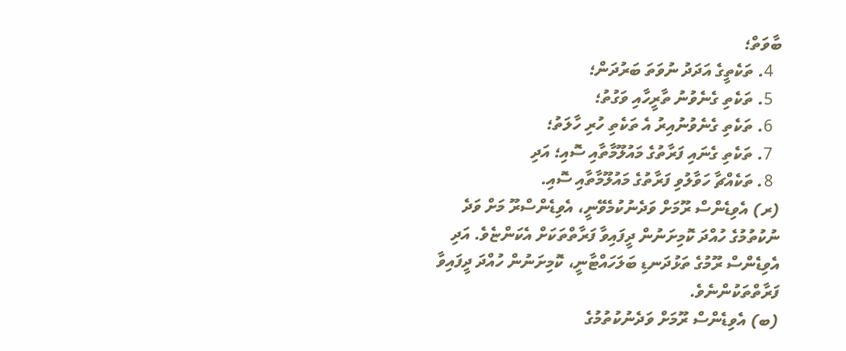ބާވަތް؛
  4. ތަކެތީގެ އަދަދު ނުވަތަ ބަރުދަން؛
  5. ތަކެތި ގެނެވުނު ތާރީހާއި ވަގުތު؛
  6. ތަކެތި ގެނެވުނުއިރު އެ ތަކެތި ހުރި ހާލަތު؛
  7. ތަކެތި ގެނައި ފަރާތުގެ މައުލޫމާތާއި ސޮއި؛ އަދި
  8. ތަކެއްޗާ ހަވާލުވި ފަރާތުގެ މައުލޫމާތާއި ސޮއި.
(ރ) އެވިޑެންސް ރޫމަށް ވަދެނުކުމެވޭނީ، އެވިޑެންސްރޫ މަށް ވަދެ ނުކުތުމުގެ ހުއްދަ ކޮމިށަނުން ދީފައިވާ ފަރާތްތަކަށް އެކަންޏެވެ. އަދި އެވިޑެންސް ރޫމުގެ ތަޅުދަނޑި ބަލަހައްޓާނީ، ކޮމިށަނުން ހުއްދަ ދީފައިވާ ފަރާތްތަކުންނެވެ.
(ބ) އެވިޑެންސް ރޫމަށް ވަދެނުކުތުމުގެ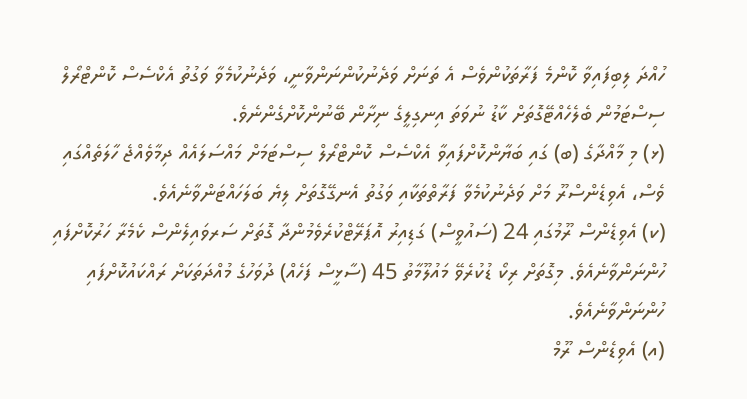ހުއްދަ ލިބިފައިވާ ކޮންމެ ފަރާތަކުންވެސް އެ ތަނަށް ވަދެނުކުންނަންވާނީ، ވަދެނުކުމެވާ ވަގުތު އެކްސެސް ކޮންޓްރޯލް ސިސްޓަމުން ބެލެހެއްޓޭގޮތަށް ކާޑު ނުވަތަ އިނގިލީގެ ނިށާން ބޭނުންކޮށްގެންނެވެ.
(ޅ) މި މާއްދާގެ (ބ) ގައި ބަޔާންކޮށްފައިވާ އެކްސެސް ކޮންޓްރޯލް ސިސްޓަމަށް މައްސަލައެއް ދިމާވެއްޖެ ހާލަތެއްގައި ވެސް، އެވިޑެންސްރޫ މަށް ވަދެނުކުމެވާ ފަރާތްތަކާއި ވަގުތު އެނގޭގޮތަށް ލިޔެ ބަލަހައްޓަންވާނެއެވެ.
(ކ) އެވިޑެންސް ރޫމުގައި 24 (ސައުވީސް) ގަޑިއިރު އޮޕަރޭޓްކުރެވެމުންދާ ގޮތަށް ސަރވައިލެންސް ކެމެރާ ހަރުކޮށްފައި ހުންނަންވާނެއެވެ. މިގޮތަށް ރިކޯ ޑުކުރެވޭ މައުލޫމާތު 45 (ސާޅީސް ފަހެއް) ދުވަހުގެ މުއްދަތަކަށް ރައްކައުކޮށްފައި ހުންނަންވާނެއެވެ.
(އ) އެވިޑެންސް ރޫމް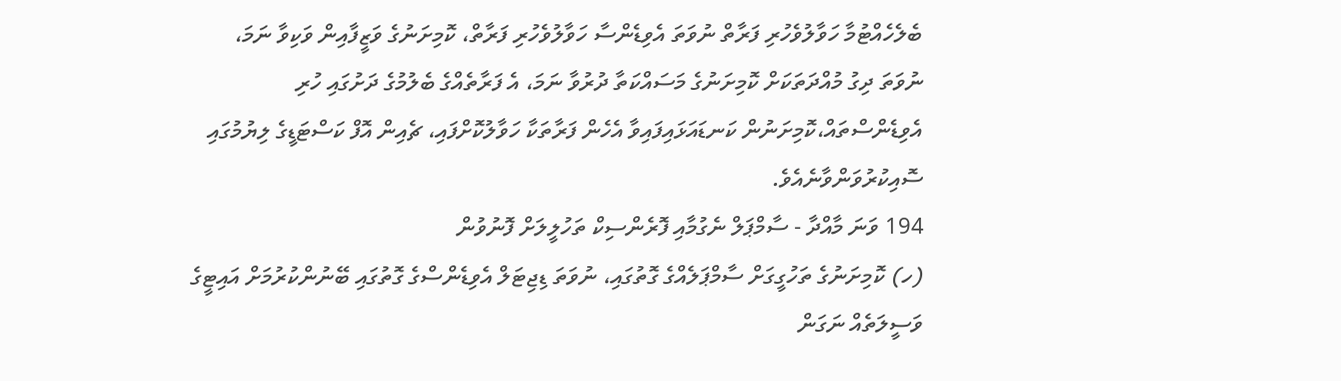ބެލެހެއްޓުމާ ހަވާލުވެހުރި ފަރާތް ނުވަތަ އެވިޑެންސާ ހަވާލުވެހުރި ފަރާތް، ކޮމިށަނުގެ ވަޒީފާއިން ވަކިވާ ނަމަ، ނުވަތަ ދިގު މުއްދަތަކަށް ކޮމިށަނުގެ މަސައްކަތާ ދުރުވާ ނަމަ، އެ ފަރާތެއްގެ ބެލުމުގެ ދަށުގައި ހުރި އެވިޑެންސްތައް،ކޮމިށަނުން ކަނޑައަޅައިފައިވާ އެހެން ފަރާތަކާ ހަވާލުކޮށްފައި، ޗެއިން އޮފް ކަސްޓަޑީގެ ލިޔުމުގައި ސޮއިކުރުވަންވާނެއެވެ.
194 ވަނަ މާއްދާ - ސާމްޕަލް ނެގުމާއި ފޮރެންސިކް ތަހުލީލަށް ފޮނުވުން
(ހ) ކޮމިށަނުގެ ތަހުގީގަށް ސާމްޕަލެއްގެ ގޮތުގައި، ނުވަތަ ޑިޖިޓަލް އެވިޑެންސްގެ ގޮތުގައި ބޭނުންކުރުމަށް އައިޓީގެ ވަސީލަތެއް ނަގަން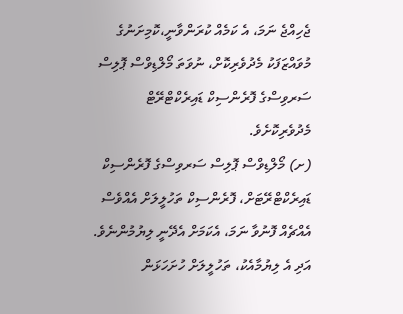ޖެހިއްޖެ ނަމަ، އެ ކަމެއް ކުރަންވާނީ،ކޮމިށަނުގެ މުވައްޒަފަކު މެދުވެރިކޮށް، ނުވަތަ މޯލްޑިވްސް ޕޮލިސް ސަރވިސްގެ ފޮރެންސިކް ޑައިރެކްޓްރޭޓް މެދުވެރިކޮށެވެ.
(ށ) މޯލްޑިވްސް ޕޮލިސް ސަރވިސްގެ ފޮރެންސިކް ޑައިރެކްޓްރޭޓަށް، ފޮރެންސިކް ތަހުލީލަށް އެއްވެސް އެއްޗެއް ފޮނުވާ ނަމަ، އެކަމަށް އެދޭނީ ލިޔުމުންނެވެ. އަދި އެ ލިޔުމާއެކު، ތަހުލީލަށް ހުށަހަޅަން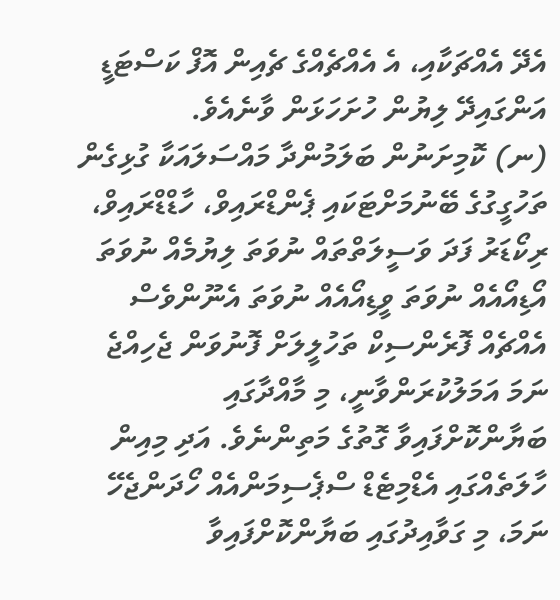އެދޭ އެއްޗަކާއި، އެ އެއްޗެއްގެ ޗެއިން އޮފް ކަސްޓަޑީ އަންގައިދޭ ލިޔުން ހުށަހަޅަން ވާނެއެވެ.
(ނ) ކޮމިށަނުން ބަލަމުންދާ މައްސަލައަކާ ގުޅިގެން ތަހުގީގުގެ ބޭނުމަށްޓަކައި ޕެންޑްރައިވް، ހާޑްޑްރައިވް، ރިކޯޑަރު ފަދަ ވަސީލަތްތައް ނުވަތަ ލިޔުމެއް ނުވަތަ އޯޑިއޯއެއް ނުވަތަ ވީޑިއޯއެއް ނުވަތަ އެނޫންވެސް އެއްޗެއް ފޮރެންސިކް ތަހުލީލަށް ފޮނުވަން ޖެހިއްޖެ ނަމަ އަމަލުކުރަންވާނީ، މި މާއްދާގައި ބަޔާންކޮށްފައިވާ ގޮތުގެ މަތިންނެވެ. އަދި މިއިން ހާލަތެއްގައި އެޑްމިޓެޑް ސްޕެސިމަންއެއް ހޯދަންޖެހޭ ނަމަ، މި ގަވާއިދުގައި ބަޔާންކޮށްފައިވާ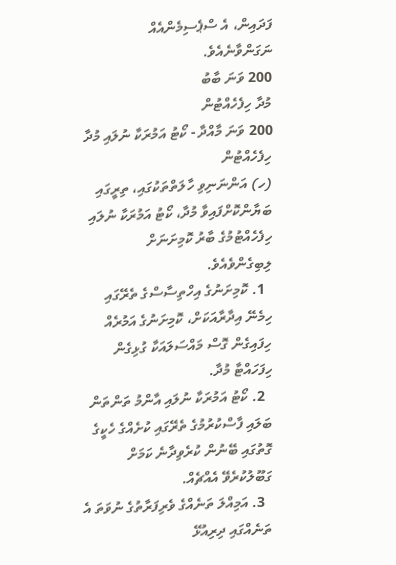ފަދައިން، އެ ސްޕެސިމެންއެއް ނަގަންވާނެއެވެ.
200 ވަނަ ބާބު
މުދާ ހިފެހެއްޓުން
200 ވަނަ މާއްދާ - ކޯޓު އަމުރަކާ ނުލައި މުދާ ހިފެހެއްޓުން
(ހ) އަންނަނިވި ހާލަތްތަކުގައި، ތިރީގައި ބަޔާންކޮށްފައިވާ މުދާ، ކޯޓު އަމުރަކާ ނުލައި ހިފެހެއްޓުމުގެ ބާރު ކޮމިށަނަށް ލިބިގެންވެއެވެ.
  1. ކޮމިށަނުގެ އިހްތިސާސްގެ ތެރޭގައި ހިމެނޭ އިދާރާއަކަށް، ކޮމިށަނުގެ އަމުރެއް ހިފައިގެން ގޮސް މައްސަލައަކާ ގުޅިގެން ހިފަހައްޓާ މުދާ.
  2. ކޯޓު އަމުރަކާ ނުލައި އާންމު ތަންތަން ބަލައި ފާސްކުރުމުގެ ތެރޭގައި ކުށެއްގެ ހެކީގެ ގޮތުގައި ބޭނުން ކުރެވިދާނެ ކަމަށް ގަބޫލުކުރެވޭ އެއްޗެއް.
  3. އަމިއްލަ ތަނެއްގެ ވެރިފަރާތުގެ ނުވަތަ އެ ތަނެއްގައި ދިރިއުޅޭ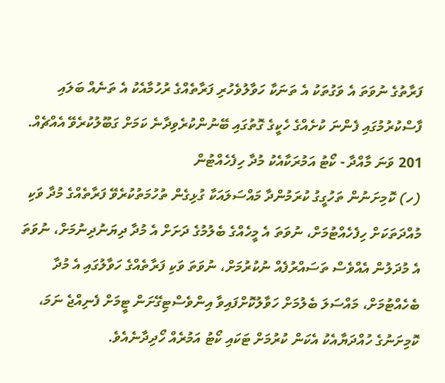ފަރާތުގެ ނުވަތަ އެ ވަގުތަކު އެ ތަނަކާ ހަވާލުވެހުރި ފަރާތެއްގެ ރުހުމާއެކު އެ ތަނެއް ބަލައި ފާސްކުރުމުގައި ފެންނަ ކުށެއްގެ ހެކީގެ ގޮތުގައި ބޭނުންކުރެވިދާނެ ކަމަށް ގަބޫލުކުރެވޭ އެއްޗެއް.
201 ވަނަ މާއްދާ - ކޯޓު އަމުރަކާއެކު މުދާ ހިފެހެއްޓުން
(ހ) ކޮމިށަނުން ތަހުގީގު ކުރަމުންދާ މައްސަލައަކާ ގުޅިގެން ތުހުމަތުކުރެވޭ ފަރާތެއްގެ މުދާ ވަކި މުއްދަތަކަށް ހިފެހެއްޓުމަށް، ނުވަތަ އެ މީހެއްގެ ބެލުމުގެ ދަށަށް އެ މުދާ ދިޔަނުދިނުމަށް، ނުވަތަ އެ މުދަލުން އެއްވެސް ތަސައްރުފެއް ނުކުރުމަށް، ނުވަތަ ވަކި ފަރާތެއްގެ ހަވާލުގައި އެ މުދާ ބެހެއްޓުމަށް، މައްސަލަ ބެލުމަށް ހަވާލުކޮށްފައިވާ އިންވެސްޓިގޭށަން ޓީމަށް ފެނިއްޖެ ނަމަ، ކޮމިށަނުގެ ހުއްދަޔާއެކު އެކަން ކުރުމަށް ޓަކައި ކޯޓު އަމުރެއް ހޯދިދާނެއެވެ.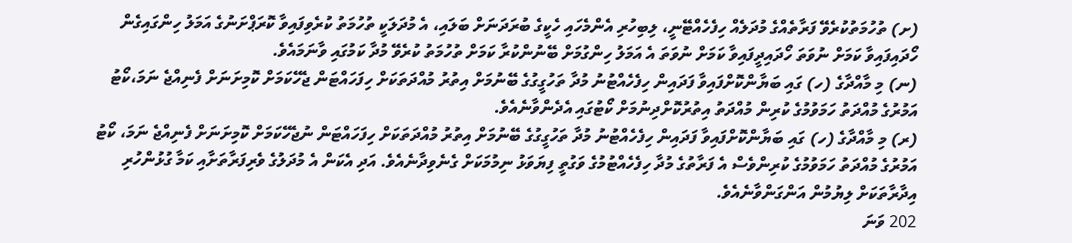(ށ) ތުހުމަތުކުރެވޭ ފަރާތެއްގެ މުދަލެއް ހިފެހެއްޓޭނީ، ލިބިހުރި އެންމެހައި ހެކީގެ ބުރަދަނަށް ބަލައި، އެ މުދަލަކީ ތުހުމަތު ކުރެވިފައިވާ ކޮރަޕްށަނުގެ އަމަލު ހިންގައިގެން ހޯދައިފައިވާ ކަމަށް ނުވަތަ ހޯދައިދީފައިވާ ކަމަށް ނުވަތަ އެ އަމަލު ހިންގުމަށް ބޭނުންކުރާ ކަމަށް ތުހުމަތު ކުރެވޭ މުދާ ކަމުގައި ވާނަމައެވެ.
(ނ) މި މާއްދާގެ (ހ) ގައި ބަޔާންކޮށްފައިވާ ފަދައިން ހިފެހެއްޓުނު މުދާ ތަހުގީގުގެ ބޭނުމަށް އިތުރު މުއްދަތަކަށް ހިފަހައްޓަން ޖެހޭކަމަށް ކޮމިށަނަށް ފެނިއްޖެ ނަމަ،ކޯޓު އަމުރުގެ މުއްދަތު ހަމަވުމުގެ ކުރިން މުއްދަތު އިތުރުކޮށްދިނުމަށް ކޯޓުގައި އެދެންވާނެއެވެ.
(ރ) މި މާއްދާގެ (ހ) ގައި ބަޔާންކޮށްފައިވާ ފަދައިން ހިފެހެއްޓުނު މުދާ ތަހުގީގުގެ ބޭނުމަށް އިތުރު މުއްދަތަކަށް ހިފަހައްޓަން ނުޖެހޭކަމަށް ކޮމިށަނަށް ފެނިއްޖެ ނަމަ، ކޯޓު އަމުރުގެ މުއްދަތު ހަމަވުމުގެ ކުރިންވެސް އެ ފަރާތުގެ މުދާ ހިފެހެއްޓުމުގެ ވަގުތީ ފިޔަވަޅު ނިމުމަކަށް ގެނެވިދާނެއެވެ. އަދި އެކަން އެ މުދަލުގެ ވެރިފަރާތަށާއި ކަމާ ގުޅުންހުރި އިދާރާތަކަށް ލިޔުމުން އަންގަންވާނެއެވެ.
202 ވަނަ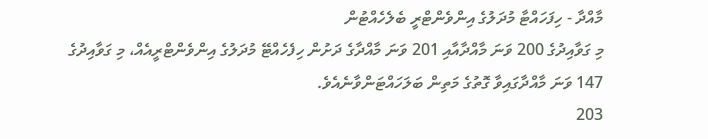މާއްދާ - ހިފަހައްޓާ މުދަލުގެ އިންވެންޓްރީ ބެލެހެއްޓުން
މި ގަވާއިދުގެ 200 ވަނަ މާއްދާއާއި 201 ވަނަ މާއްދާގެ ދަށުން ހިފެހެއްޓޭ މުދަލުގެ އިންވެންޓްރީއެއް، މި ގަވާއިދުގެ 147 ވަނަ މާއްދާގައިވާ ގޮތުގެ މަތިން ބަލަހައްޓަންވާނެއެވެ.
203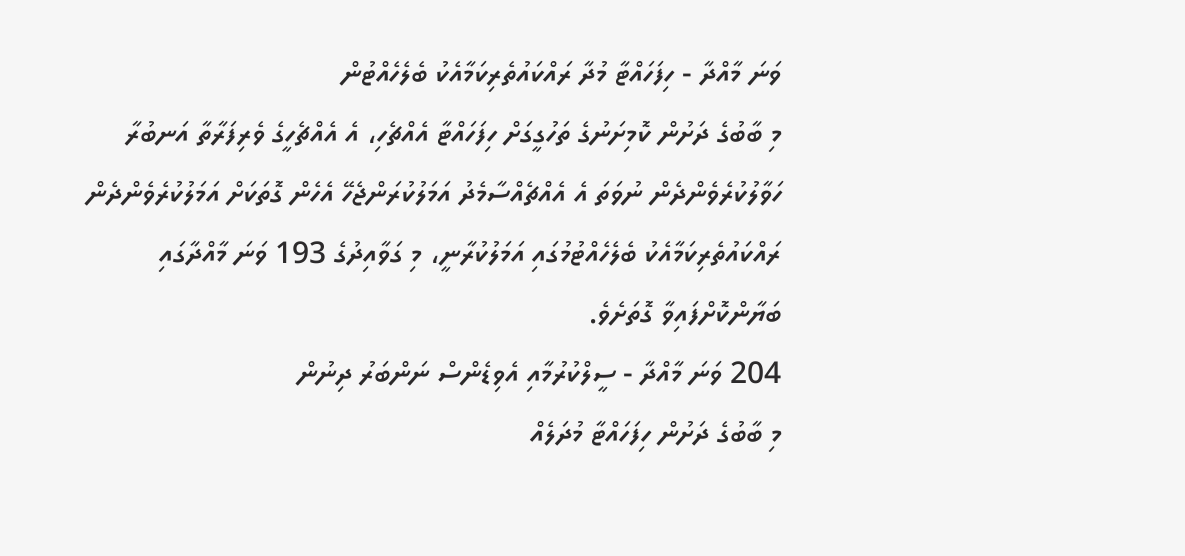ވަނަ މާއްދާ - ހިފަހައްޓާ މުދާ ރައްކައުތެރިކަމާއެކު ބެލެހެއްޓުން
މި ބާބުގެ ދަށުން ކޮމިށަނުގެ ތަހުގީގަށް ހިފަހައްޓާ އެއްޗެހި، އެ އެއްޗެހީގެ ވެރިފަރާތާ އަނބުރާ ހަވާލުކުރެވެންދެން ނުވަތަ އެ އެއްޗެއްސާމެދު އަމަލުކުރަންޖެހޭ އެހެން ގޮތަކަށް އަމަލުކުރެވެންދެން ރައްކައުތެރިކަމާއެކު ބެލެހެއްޓުމުގައި އަމަލުކުރާނީ، މި ގަވާއިދުގެ 193 ވަނަ މާއްދާގައި ބަޔާންކޮށްފައިވާ ގޮތަށެވެ.
204 ވަނަ މާއްދާ - ސީލްކުރުމާއި އެވިޑެންސް ނަންބަރު ދިނުން
މި ބާބުގެ ދަށުން ހިފަހައްޓާ މުދަލެއް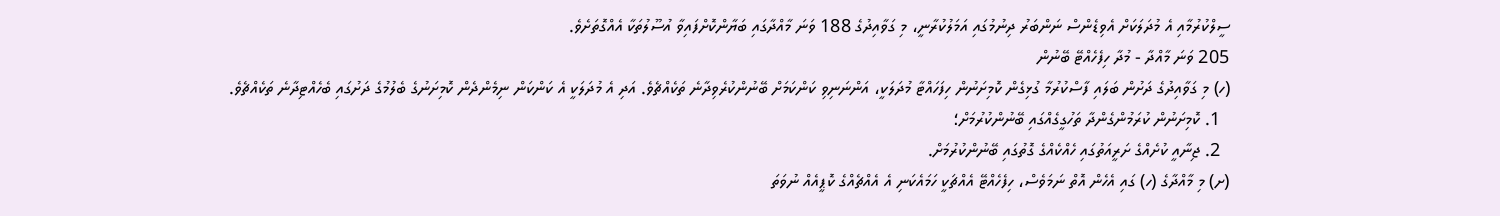ސީލްކުރުމާއި އެ މުދަލަކަށް އެވިޑެންސް ނަންބަރު ދިނުމުގައި އަމަލުކުރާނީ، މި ގަވާއިދުގެ 188 ވަނަ މާއްދާގައި ބަޔާންކޮށްފައިވާ އުސޫލުތަކާ އެއްގޮތަށެވެ.
205 ވަނަ މާއްދާ - މުދާ ހިފެހެއްޓޭ ބޭނުން
(ހ) މި ގަވާއިދުގެ ދަށުން ބަލައި ފާސްކުރުމާ ގުޅިގެން ކޮމިށަނުން ހިފަހައްޓާ މުދަލަކީ، އަންނަނިވި ކަންކަމަށް ބޭނުންކުރެވިދާނެ ތަކެއްޗެވެ. އަދި އެ މުދަލަކީ އެ ކަންކަން ނިމެންދެން ކޮމިށަނުގެ ބެލުމުގެ ދަށުގައި ބެހެއްޓިދާނެ ތަކެއްޗެވެ.
  1. ކޮމިށަނުން ކުރަމުންގެންދާ ތަހުގީގެއްގައި ބޭނުންކުރުމަށް؛
  2. ޖިނާއީ ކުށެއްގެ ށަރީއަތުގައި ހެއްކެއްގެ ގޮތުގައި ބޭނުންކުރުމަށް.
(ށ) މި މާއްދާގެ (ހ) ގައި އެހެން އޮތް ނަމަވެސް، ހިފެހެއްޓޭ އެއްޗަކީ ހަމައެކަނި އެ އެއްޗެއްގެ ކޮޕީއެއް ނުވަތަ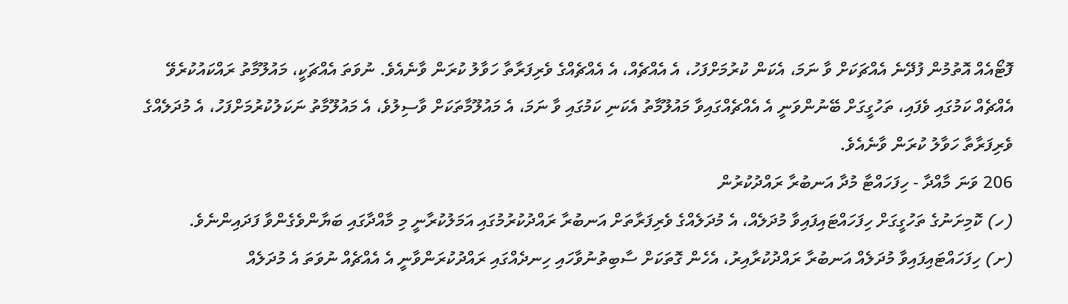ފޮޓޯއެއް އޮތުމުން ފުދޭނެ އެއްޗަކަށް ވާ ނަމަ، އެކަން ކުރުމަށްފަހު، އެ އެއްޗެއް، އެ އެއްޗެއްގެ ވެރިފަރާތާ ހަވާލު ކުރަން ވާނެއެވެ. ނުވަތަ އެއްޗަކީ، މައުލޫމާތު ރައްކައުކުރެވޭ އެއްޗެއް ކަމުގައި ވެފައި، ތަހުގީގަށް ބޭނުންވަނީ އެ އެއްޗެއްގައިވާ މައުލޫމާތު އެކަނި ކަމުގައި ވާ ނަމަ، އެ މައުލޫމާތަކަށް ވާސިލުވެ، އެ މައުލޫމާތު ނަކަލުކުރުމަށްފަހު، އެ މުދަލެއްގެ ވެރިފަރާތާ ހަވާލު ކުރަން ވާނެއެވެ.
206 ވަނަ މާއްދާ - ހިފަހައްޓާ މުދާ އަނބުރާ ރައްދުކުރުން
(ހ) ކޮމިށަނުގެ ތަހުގީގަށް ހިފަހައްޓައިފައިވާ މުދަލެއް، އެ މުދަލެއްގެ ވެރިފަރާތަށް އަނބުރާ ރައްދުކުރުމުގައި އަމަލުކުރާނީ މި މާއްދާގައި ބަޔާންވެގެންވާ ފަދައިންނެވެ.
(ށ) ހިފަހައްޓައިފައިވާ މުދަލެއް އަނބުރާ ރައްދުކުރާއިރު، އެހެން ގޮތަކަށް ސާބިތުނުވާހައި ހިނދެއްގައި ރައްދުކުރަންވާނީ އެ އެއްޗެއް ނުވަތަ އެ މުދަލެއް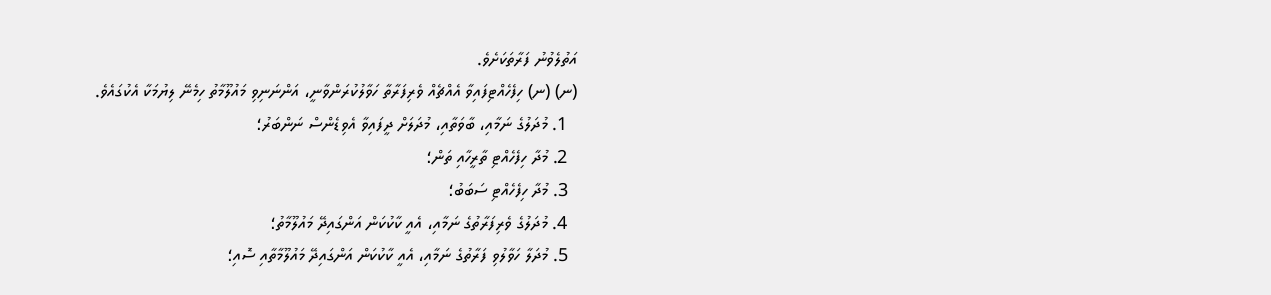އަތުލެވުނު ފަރާތަކަށެވެ.
(ނ) (ނ) ހިފެހެއްޓިފައިވާ އެއްޗެއް ވެރިފަރާތާ ހަވާލުކުރަންވާނީ، އަންނަނިވި މައުލޫމާތު ހިމެނޭ ލިޔުމަކާ އެކުގައެވެ.
  1. މުދަލުގެ ނަމާއި، ބާވަތާއި، މުދަލަށް ދީފައިވާ އެވިޑެންސް ނަންބަރު؛
  2. މުދާ ހިފެހެއްޓި ތާރީހާއި ތަން؛
  3. މުދާ ހިފެހެއްޓި ސަބަބު؛
  4. މުދަލުގެ ވެރިފަރާތުގެ ނަމާއި، އެއީ ކާކުކަން އަންގައިދޭ މައުލޫމާތު؛
  5. މުދަލާ ހަވާލުވި ފަރާތުގެ ނަމާއި، އެއީ ކާކުކަން އަންގައިދޭ މައުލޫމާތާއި ސޮއި؛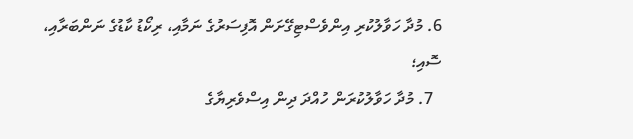6. މުދާ ހަވާލުކުރި އިންވެސްޓިގޭށަން އޮފިސަރުގެ ނަމާއި، ރިކޯޑު ކާޑުގެ ނަންބަރާއި، ސޮއި؛
  7. މުދާ ހަވާލުކުރަން ހުއްދަ ދިން އިސްވެރިޔާގެ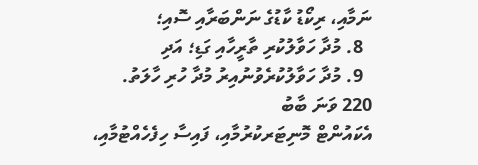ނަމާއި، ރިކޯޑު ކާޑުގެ ނަންބަރާއި ސޮއި؛
  8. މުދާ ހަވާލުކުރި ތާރީހާއި ގަޑި؛ އަދި
  9. މުދާ ހަވާލުކުރެވުނުއިރު މުދާ ހުރި ހާލަތު.
220 ވަނަ ބާބު
އެކައުންޓް މޮނިޓަރކުރުމާއި، ފައިސާ ހިފެހެއްޓުމާއި،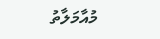މުއާމަލާތު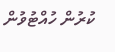ކުރުން ހުއްޓުވުން